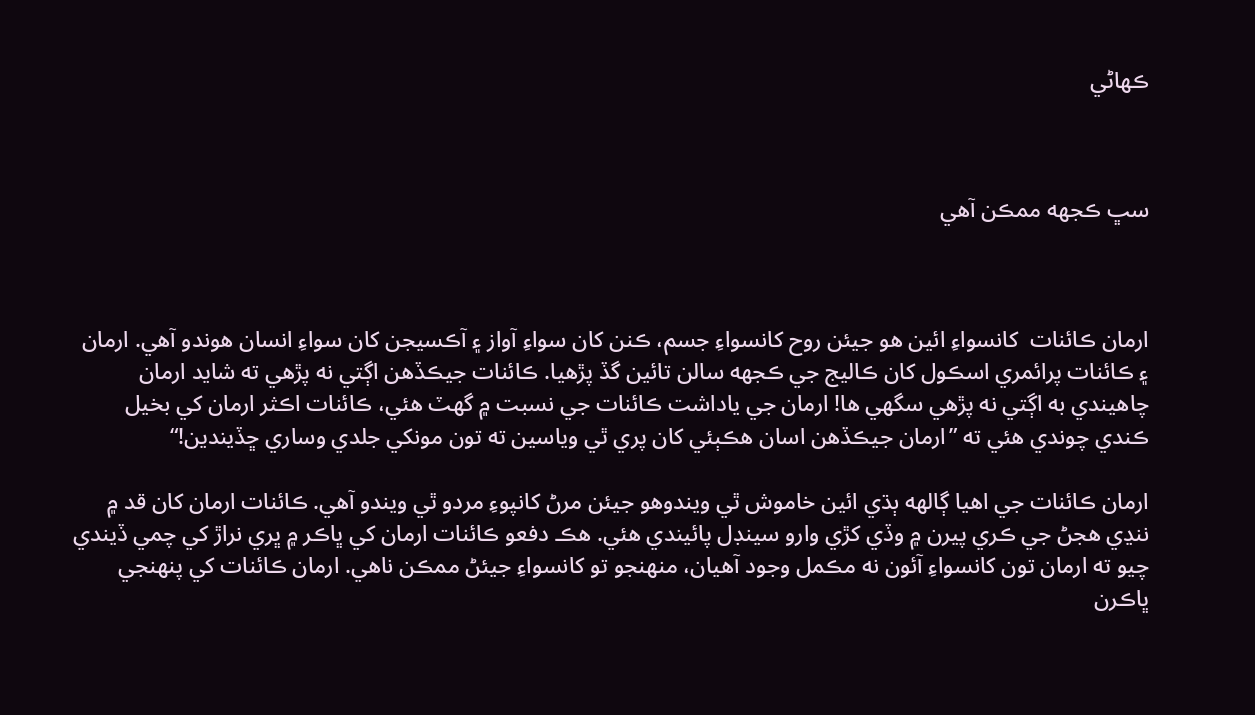ڪهاڻي



سڀ ڪجهه ممڪن آهي



ارمان ڪائنات  کانسواءِ ائين هو جيئن روح کانسواءِ جسم، ڪنن کان سواءِ آواز ۽ آڪسيجن کان سواءِ انسان هوندو آهي. ارمان ۽ ڪائنات پرائمري اسڪول کان ڪاليج جي ڪجهه سالن تائين گڏ پڙهيا. ڪائنات جيڪڏهن اڳتي نه پڙهي ته شايد ارمان چاهيندي به اڳتي نه پڙهي سگھي ها! ارمان جي ياداشت ڪائنات جي نسبت ۾ گھٽ هئي، ڪائنات اڪثر ارمان کي بخيل ڪندي چوندي هئي ته ”ارمان جيڪڏهن اسان هڪٻئي کان پري ٿي وياسين ته تون مونکي جلدي وساري ڇڏيندين!“

ارمان ڪائنات جي اهيا ڳالهه ٻڌي ائين خاموش ٿي ويندوهو جيئن مرڻ کانپوءِ مردو ٿي ويندو آهي. ڪائنات ارمان کان قد ۾ ننڍي هجڻ جي ڪري پيرن ۾ وڏي کڙي وارو سينڊل پائيندي هئي. هڪ دفعو ڪائنات ارمان کي ڀاڪر ۾ ڀري نراڙ کي چمي ڏيندي چيو ته ارمان تون کانسواءِ آئون نه مڪمل وجود آهيان، منهنجو تو کانسواءِ جيئڻ ممڪن ناهي. ارمان ڪائنات کي پنهنجي ڀاڪرن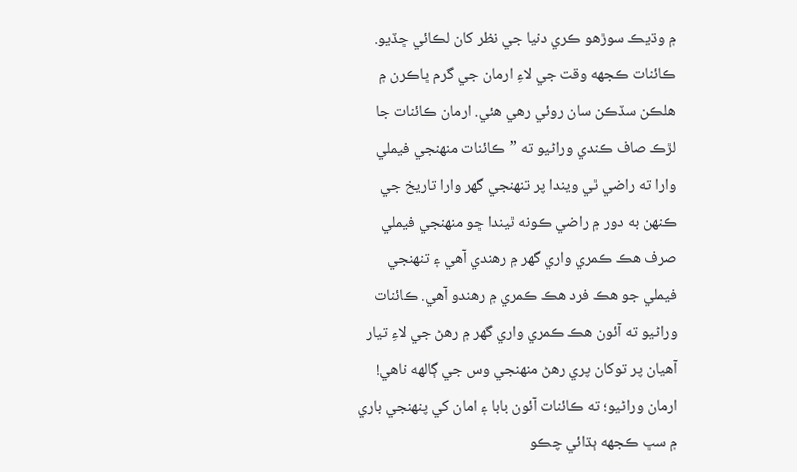۾ وڌيڪ سوڙهو ڪري دنيا جي نظر کان لڪائي ڇڏيو. ڪائنات ڪجهه وقت جي لاءِ ارمان جي گرم ڀاڪرن ۾ هلڪن سڏڪن سان روئي رهي هئي. ارمان ڪائنات جا لڙڪ صاف ڪندي وراڻيو ته ”ڪائنات منهنجي فيملي وارا ته راضي ٿي ويندا پر تنهنجي گھر وارا تاريخ جي ڪنهن به دور ۾ راضي ڪونه ٿيندا ڇو منهنجي فيملي صرف هڪ ڪمري واري گھر ۾ رهندي آهي ۽ تنهنجي فيملي جو هڪ فرد هڪ ڪمري ۾ رهندو آهي. ڪائنات وراڻيو ته آئون هڪ ڪمري واري گھر ۾ رهڻ جي لاءِ تيار آهيان پر توکان پري رهڻ منهنجي وس جي ڳالهه ناهي! ارمان وراڻيو؛ ته ڪائنات آئون بابا ۽ امان کي پنهنجي باري ۾ سڀ ڪجهه ٻڌائي چڪو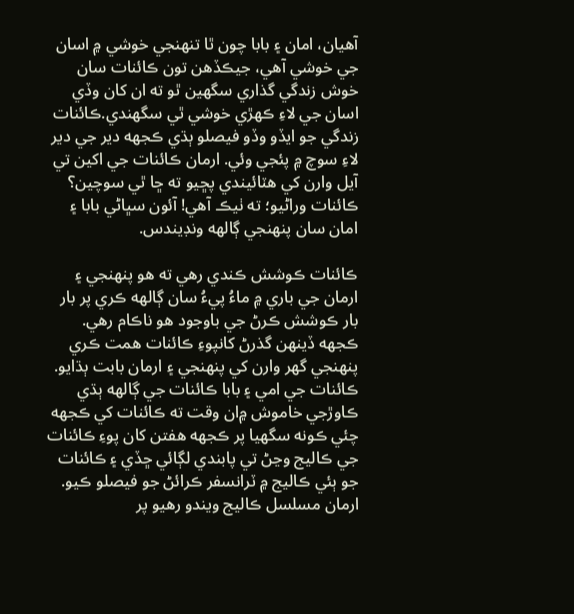آهيان، امان ۽ بابا چون ٿا تنهنجي خوشي ۾ اسان جي خوشي آهي، جيڪڏهن تون ڪائنات سان خوش زندگي گذاري سگھين ٿو ته ان کان وڏي اسان جي لاءِ ڪهڙي خوشي ٿي سگهندي.ڪائنات زندگي جو ايڏو وڏو فيصلو ٻڌي ڪجهه دير جي دير لاءِ سوچ ۾ پئجي وئي. ارمان ڪائنات جي اکين تي آيل وارن کي هٽائيندي پڇيو ته ڇا ٿي سوچين؟ ڪائنات وراڻيو؛ ته ٺيڪ آهي! آئون سڀاڻي بابا ۽ امان سان پنهنجي ڳالهه ونڊيندس.

ڪائنات ڪوشش ڪندي رهي ته هو پنهنجي ۽ ارمان جي باري ۾ ماءُ پيءُ سان ڳالهه ڪري پر بار بار ڪوشش ڪرڻ جي باوجود هو ناڪام رهي. ڪجهه ڏينهن گذرڻ کانپوءِ ڪائنات همت ڪري پنهنجي گهر وارن کي پنهنجي ۽ ارمان بابت ٻڌايو. ڪائنات جي امي ۽ بابا ڪائنات جي ڳالهه ٻڌي ڪاوڙجي خاموش ۾ان وقت ته ڪائنات کي ڪجهه چئي ڪونه سگھيا پر ڪجهه هفتن کان پوءِ ڪائنات جي ڪاليج وڃڻ تي پابندي لڳائي ڇڏي ۽ ڪائنات جو ٻئي ڪاليج ۾ ٽرانسفر ڪرائڻ جو فيصلو ڪيو.  ارمان مسلسل ڪاليج ويندو رهيو پر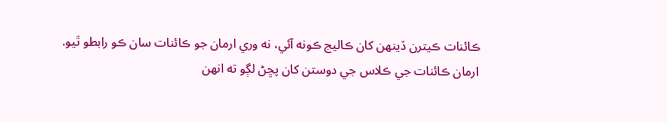ڪائنات ڪيترن ڏينهن کان ڪاليج ڪونه آئي، نه وري ارمان جو ڪائنات سان ڪو رابطو ٿيو. ارمان ڪائنات جي ڪلاس جي دوستن کان پڇڻ لڳو ته انهن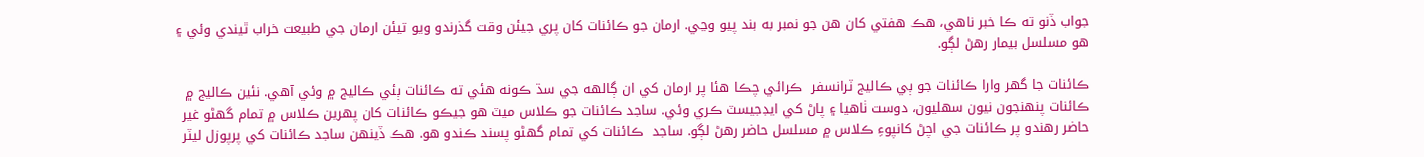جواب ڏنو ته ڪا خبر ناهي، هڪ هفتي کان هن جو نمبر به بند پيو وڃي. ارمان جو ڪائنات کان پري جيئن وقت گذرندو ويو تيئن ارمان جي طبيعت خراب ٿيندي وئي ۽ هو مسلسل بيمار رهڻ لڳو.

ڪائنات جا گھر وارا ڪائنات جو ٻي ڪاليج ٽرانسفر  ڪرائي چڪا هئا پر ارمان کي ان ڳالهه جي سڌ ڪونه هئي ته ڪائنات ٻئي ڪاليج ۾ وئي آهي. نئين ڪاليج ۾ ڪائنات پنهنجون نيون سهليون، دوست ٺاهيا ۽ پاڻ کي ايڊجيسٽ ڪري وئي. ساجد ڪائنات جو ڪلاس ميٽ هو جيڪو ڪائنات کان پهرين ڪلاس ۾ تمام گھڻو غير حاضر رهندو پر ڪائنات جي اچڻ کانپوءِ ڪلاس ۾ مسلسل حاضر رهڻ لڳو. ساجد  ڪائنات کي تمام گھڻو پسند ڪندو هو. هڪ ڏينهن ساجد ڪائنات کي پرپوزل ليٽر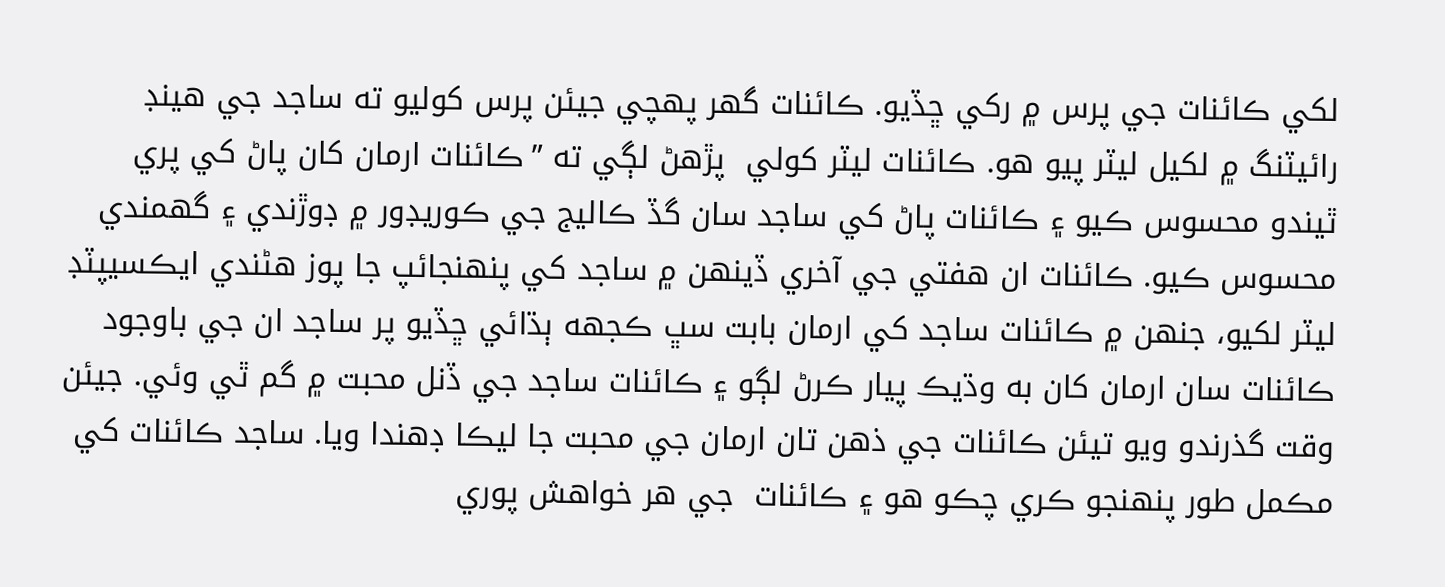لکي ڪائنات جي پرس ۾ رکي ڇڏيو. ڪائنات گھر پهچي جيئن پرس کوليو ته ساجد جي هينڊ رائيٽنگ ۾ لکيل ليٽر پيو هو. ڪائنات ليٽر کولي  پڙهڻ لڳي ته ”ڪائنات ارمان کان پاڻ کي پري ٿيندو محسوس ڪيو ۽ ڪائنات پاڻ کي ساجد سان گڏ ڪاليج جي ڪوريڊور ۾ ڊوڙندي ۽ گھمندي محسوس ڪيو. ڪائنات ان هفتي جي آخري ڏينهن ۾ ساجد کي پنهنجائپ جا پوز هڻندي ايڪسيپٽڊ ليٽر لکيو، جنهن ۾ ڪائنات ساجد کي ارمان بابت سڀ ڪجهه ٻڌائي ڇڏيو پر ساجد ان جي باوجود ڪائنات سان ارمان کان به وڌيڪ پيار ڪرڻ لڳو ۽ ڪائنات ساجد جي ڏنل محبت ۾ گم ٿي وئي. جيئن وقت گذرندو ويو تيئن ڪائنات جي ذهن تان ارمان جي محبت جا ليڪا ڊهندا ويا. ساجد ڪائنات کي مڪمل طور پنهنجو ڪري چڪو هو ۽ ڪائنات  جي هر خواهش پوري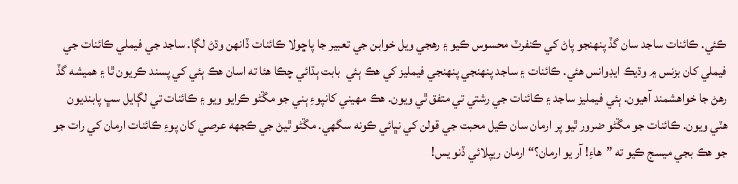ڪئي. ڪائنات ساجد سان گڏ پنهنجو پاڻ کي ڪنفرٽ محسوس ڪيو ۽ رهجي ويل خوابن جي تعبير جا پاڇولا ڪائنات ڏانهن وڌڻ لڳا. ساجد جي فيملي ڪائنات جي فيملي کان بزنس ۾ وڌيڪ ايڊوانس هئي. ڪائنات ۽ ساجد پنهنجي پنهنجي فيمليز کي هڪ ٻئي  بابت ٻڌائي چڪا هئا ته اسان هڪ ٻئي کي پسند ڪريون ٿا ۽ هميشه گڏ رهڻ جا خواهشمند آهيون. ٻئي فيمليز ساجد ۽ ڪائنات جي رشتي تي متفق ٿي ويون. هڪ مهيني کانپوءِ ٻني جو مڱڻو ڪرايو ويو ۽ ڪائنات تي لڳايل سڀ پابنديون هٽي ويون. ڪائنات جو مڱڻو ضرور ٿيو پر ارمان سان ڪيل محبت جي قولن کي نڀائي ڪونه سگھي. مڱڻو ٿيڻ جي ڪجهه عرصي کان پوءِ ڪائنات ارمان کي رات جو جو هڪ بجي ميسج ڪيو ته ”هاءِ! آر يو ارمان؟“ ارمان ريپلائي ڏنو يس!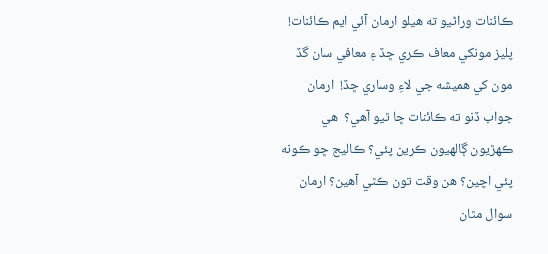ڪائنات وراڻيو ته هيلو ارمان آئي ايم ڪائنات! پليز مونکي معاف ڪري ڇڏ ۽ معافي سان گڏ مون کي هميشه جي لاءِ وساري ڇڏ!  ارمان جواب ڏنو ته ڪائنات ڇا ٿيو آهي؟  هي ڪهڙيون ڳالهيون ڪرين پئي؟ ڪاليج ڇو ڪونه پئي اچين؟ هن وقت تون ڪٿي آهين؟ ارمان سوال مٿان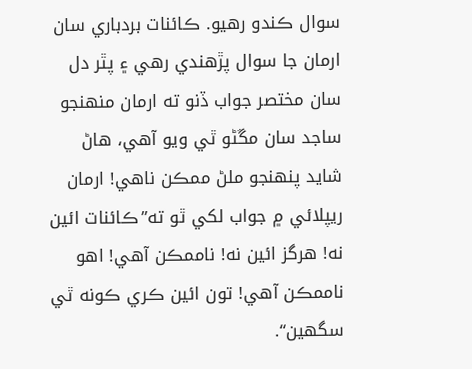سوال ڪندو رهيو. ڪائنات بردباري سان ارمان جا سوال پڙهندي رهي ۽ پٿر دل سان مختصر جواب ڏنو ته ارمان منهنجو ساجد سان مڱڻو ٿي ويو آهي، هاڻ شايد پنهنجو ملڻ ممڪن ناهي! ارمان ريپلائي ۾ جواب لکي ٿو ته”ڪائنات ائين نه! هرگز ائين نه! ناممڪن آهي! اهو ناممڪن آهي! تون ائين ڪري ڪونه ٿي سگهين“.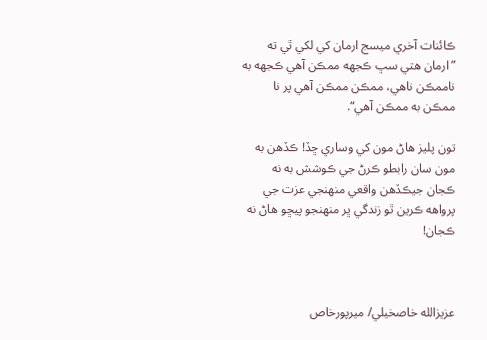ڪائنات آخري ميسج ارمان کي لکي ٿي ته ”ارمان هتي سڀ ڪجهه ممڪن آهي ڪجهه به ناممڪن ناهي، ممڪن ممڪن آهي پر نا ممڪن به ممڪن آهي“.

تون پليز هاڻ مون کي وساري ڇڏ! ڪڏهن به مون سان رابطو ڪرڻ جي ڪوشش به نه ڪجان جيڪڏهن واقعي منهنجي عزت جي پرواهه ڪرين ٿو زندگي ڀر منهنجو پيڇو هاڻ نه ڪجان!



عزيزالله خاصخيلي/ ميرپورخاص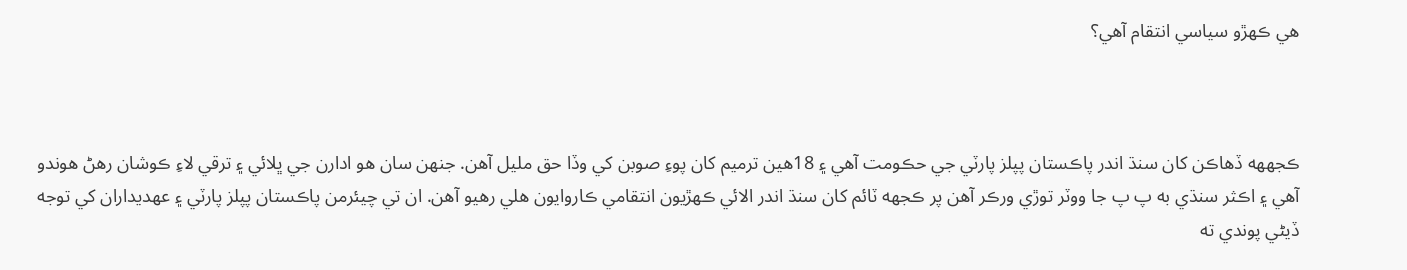هي ڪهڙو سياسي انتقام آهي؟



ڪجههه ڏهاڪن کان سنڌ اندر پاڪستان پپلز پارٽي جي حڪومت آهي ۽ 18هين ترميم کان پوءِ صوبن کي وڏا حق مليل آهن. جنهن سان هو ادارن جي ڀلائي ۽ ترقي لاءِ ڪوشان رهڻ هوندو آهي ۽ اڪثر سنڌي به پ پ جا ووٽر توڙي ورڪر آهن پر ڪجهه ٽائم کان سنڌ اندر الائي ڪهڙيون انتقامي ڪاروايون هلي رهيو آهن. ان تي چيئرمن پاڪستان پپلز پارٽي ۽ عهديداران کي توجه ڏيڻي پوندي ته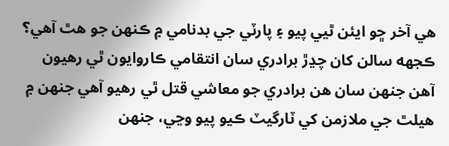هي آخر ڇو ايئن ٿيي پيو ۽ پارٽي جي بدنامي ۾ ڪنهن جو هٿ آهي؟ ڪجهه سالن کان چڍڙ برادري سان انتقامي ڪاروايون ٿي رهيون آهن جنهن سان هن برادري جو معاشي قتل ٿي رهيو آهي جنهن ۾ هيلٿ جي ملازمن کي ٽارگيٽ ڪيو پيو وڃي، جنهن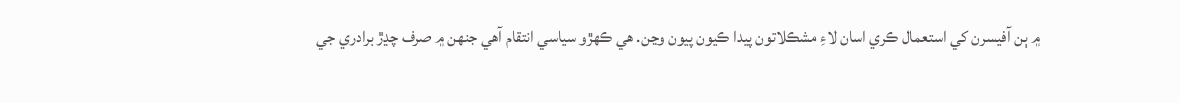۾ ٻن آفيسرن کي استعمال ڪري اسان لاءِ مشڪلاتون پيدا ڪيون پيون وڃن. هي ڪهڙو سياسي انتقام آهي جنهن ۾ صرف چڍڙ برادري جي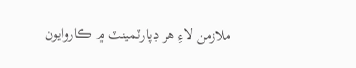ملازمن لاءِ هر ڊپارٽمينٽ ۾ ڪاروايون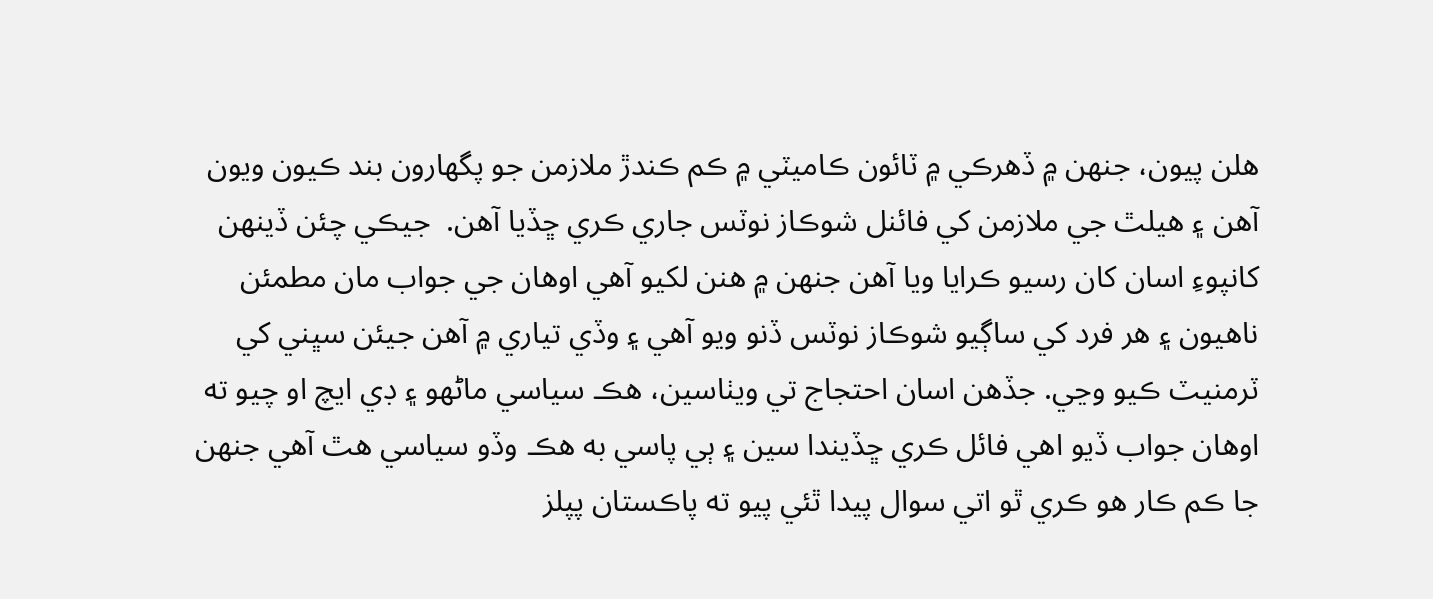هلن پيون، جنهن ۾ ڏهرڪي ۾ ٽائون ڪاميٽي ۾ ڪم ڪندڙ ملازمن جو پگهارون بند ڪيون ويون آهن ۽ هيلٿ جي ملازمن کي فائنل شوڪاز نوٽس جاري ڪري ڇڏيا آهن.  جيڪي چئن ڏينهن کانپوءِ اسان کان رسيو ڪرايا ويا آهن جنهن ۾ هنن لکيو آهي اوهان جي جواب مان مطمئن ناهيون ۽ هر فرد کي ساڳيو شوڪاز نوٽس ڏنو ويو آهي ۽ وڏي تياري ۾ آهن جيئن سڀني کي ٽرمنيٽ ڪيو وڃي. جڏهن اسان احتجاج تي ويٺاسين، هڪ سياسي ماڻهو ۽ ڊي ايچ او چيو ته اوهان جواب ڏيو اهي فائل ڪري ڇڏيندا سين ۽ ٻي پاسي به هڪ وڏو سياسي هٿ آهي جنهن جا ڪم ڪار هو ڪري ٿو اتي سوال پيدا ٿئي پيو ته پاڪستان پپلز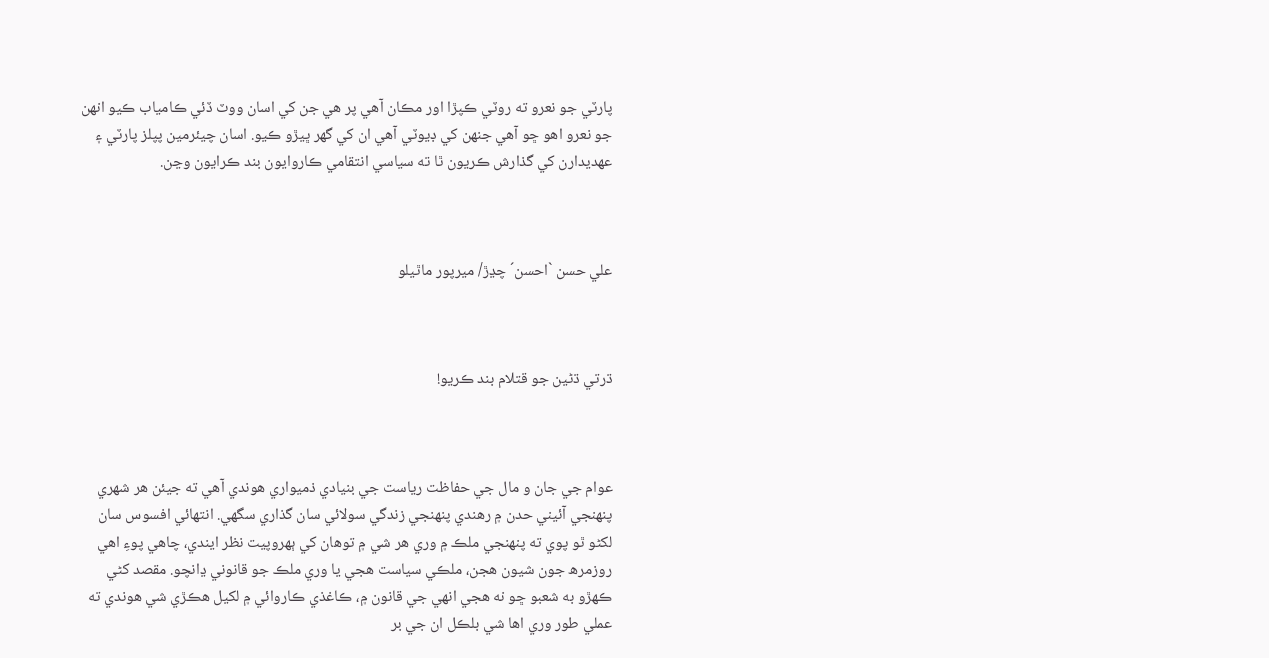پارٽي جو نعرو ته روٽي ڪپڙا اور مڪان آهي پر هي جن کي اسان ووٽ ڏئي ڪامياب ڪيو انهن جو نعرو اهو ڇو آهي جنهن کي ڊيوٽي آهي ان کي گهر ڀيڙو ڪيو. اسان چيئرمين پپلز پارٽي ۽ عهديدارن کي گذارش ڪريون ٿا ته سياسي انتقامي ڪاروايون بند ڪرايون وڃن.



علي حسن `احسن´ چڍڙ/ ميرپور ماٿيلو



ڌرتي ڌڻين جو قتلام بند ڪريو!



عوام جي جان و مال جي حفاظت رياست جي بنيادي ذميواري ھوندي آهي ته جيئن ھر شھري پنهنجي آئيني حدن ۾ رھندي پنهنجي زندگي سولائي سان گذاري سگهي. انتھائي افسوس سان لکڻو ٿو پوي ته پنهنجي ملڪ ۾ وري ھر شي ۾ توھان کي ٻھروپيت نظر ايندي، چاهي پوءِ اھي روزمرھ جون شيون ھجن، ملڪي سياست ھجي يا وري ملڪ جو قانوني ڍانچو. مقصد کڻي ڪھڙو به شعبو ڇو نه ھجي انهي جي قانون ۾، ڪاغذي ڪاروائي ۾ لکيل ھڪڙي شي ھوندي ته عملي طور وري اھا شي بلڪل ان جي بر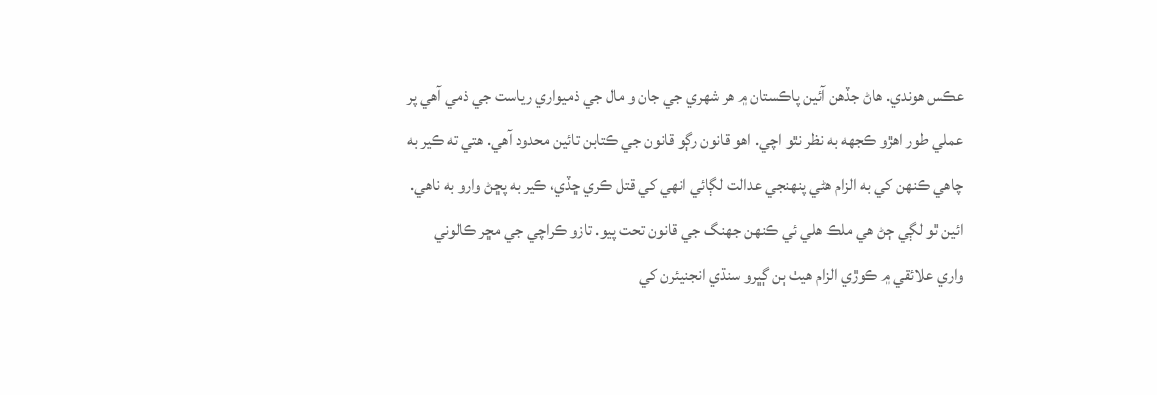عڪس ھوندي. ھاڻ جڏهن آئين پاڪستان ۾ ھر شھري جي جان و مال جي ذميواري رياست جي ذمي آهي پر عملي طور اھڙو ڪجهه به نظر نٿو اچي. اھو قانون رڳو قانون جي ڪتابن تائين محدود آهي. ھتي ته ڪير به چاهي ڪنهن کي به الزام ھڻي پنهنجي عدالت لڳائي انهي کي قتل ڪري ڇڏي، ڪير به پڇڻ وارو به ناهي. ائين ٿو لڳي ڄڻ ھي ملڪ ھلي ئي ڪنهن جھنگ جي قانون تحت پيو. تازو ڪراچي جي مڇر ڪالوني واري علائقي ۾ ڪوڙي الزام ھيٺ ٻن ڳڀرو سنڌي انجنيئرن کي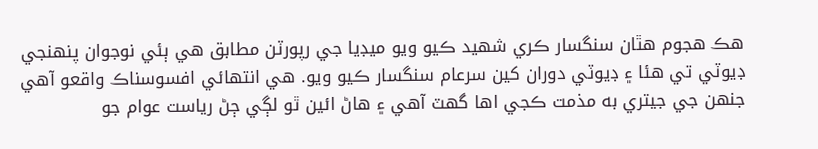ھڪ ھجوم ھٿان سنگسار ڪري شھيد ڪيو ويو ميڊيا جي رپورٽن مطابق ھي ٻئي نوجوان پنهنجي ڊيوٽي تي ھئا ۽ ڊيوٽي دوران کين سرعام سنگسار ڪيو ويو. ھي انتھائي افسوسناڪ واقعو آهي جنهن جي جيتري به مذمت ڪجي اھا گھٽ آهي ۽ ھاڻ ائين ٿو لڳي ڄڻ رياست عوام جو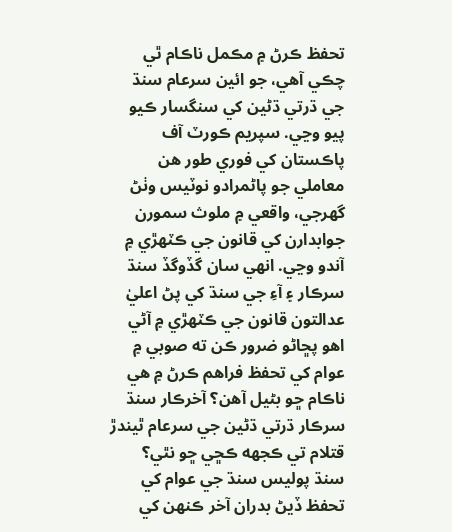تحفظ ڪرڻ ۾ مڪمل ناڪام ٿي چڪي آهي، جو ائين سرعام سنڌ جي ڌرتي ڌڻين کي سنگسار ڪيو پيو وڃي. سپريم ڪورٽ آف پاڪستان کي فوري طور ھن معاملي جو پاڻمرادو نوٽيس وٺڻ گھرجي، واقعي ۾ ملوث سمورن جوابدارن کي قانون جي ڪٽھڙي ۾ آندو وڃي. انهي سان گڏوگڏ سنڌ سرڪار ۽ آءِ جي سنڌ کي پڻ اعليٰ عدالتون قانون جي ڪٽھڙي ۾ آڻي اھو پڇاڻو ضرور ڪن ته صوبي ۾ عوام کي تحفظ فراھم ڪرڻ ۾ ھي ناڪام ڇو بڻيل آھن؟ آخرڪار سنڌ سرڪار ڌرتي ڌڻين جي سرعام ٿيندڙ قتلام تي ڪجهه ڪڇي ڇو نٿي؟ سنڌ پوليس سنڌ جي عوام کي تحفظ ڏيڻ بدران آخر ڪنهن کي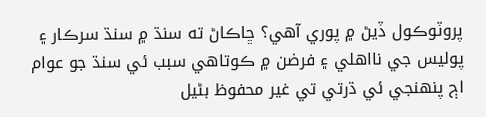پروٽوڪول ڏيڻ ۾ پوري آهي؟ ڇاڪاڻ ته سنڌ ۾ سنڌ سرڪار ۽ پوليس جي نااھلي ۽ فرضن ۾ ڪوتاھي سبب ئي سنڌ جو عوام اڄ پنهنجي ئي ڌرتي تي غير محفوظ بڻيل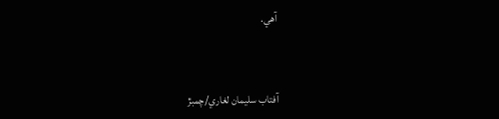آهي.



آفتاب سليمان لغاري/چمبڙ